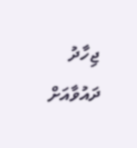ޖިހާދު ދައުވާއަށް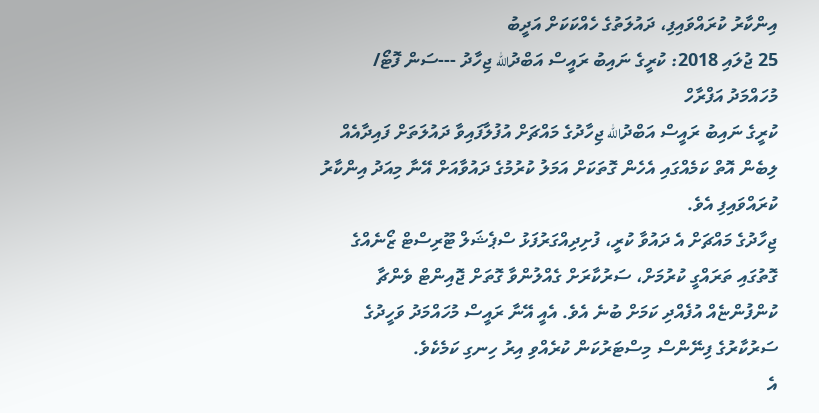އިންކާރު ކުރައްވައިފި، ދައުލަތުގެ ހެއްކަކަށް އަދީބު
25 ޖުލައި 2018: ކުރީގެ ނައިބު ރައީސް އަބްދުالله ޖިހާދު ---ސަން ފޮޓޯ/ މުހައްމަދު އަފްރާހް
ކުރީގެ ނައިބު ރައީސް އަބްދުالله ޖިހާދުގެ މައްޗަށް އުފުލާފައިވާ ދައުލަތަށް ފައިދާއެއް ލިބެން އޮތް ކަމެއްގައި އެހެން ގޮތަކަށް އަމަލު ކުރުމުގެ ދައުވާއަށް އޭނާ މިއަދު އިންކާރު ކުރައްވައިފި އެވެ.
ޖިހާދުގެ މައްޗަށް އެ ދައުވާ ކުރީ، ފުށިދިއްގަރުފަޅު ސްޕެޝަލް ޓޫރިސްޓް ޒޯނެއްގެ ގޮތުގައި ތަރައްގީ ކުރުމަށް، ސަރުކާރަށް ގެއްލުންވާ ގޮތަށް ޖޮއިންޓް ވެންޗާ ކުންފުންޏެއް އުފެއްދި ކަމަށް ބުނެ އެވެ. އެއީ އޭނާ ރައީސް މުހައްމަދު ވަހީދުގެ ސަރުކާރުގެ ފިނޭންސް މިސްޓަރުކަން ކުރެއްވި އިރު ހިނގި ކަމެކެވެ.
އެ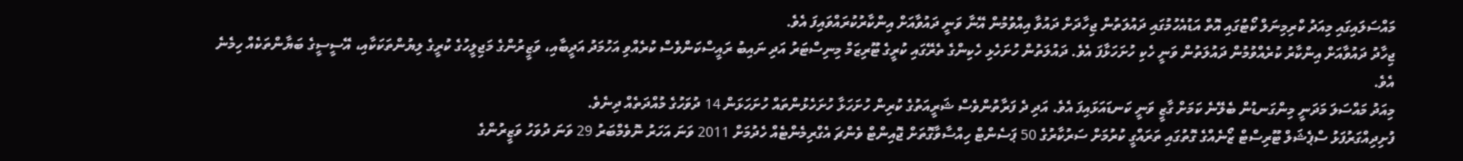މައްސަލައިގައި މިއަދު ކްރިމިނަލް ކޯޓުގައި އޮތް އަޑުއެހުމުގައި ދައުލަތުން ޖިހާދަށް ދައުވާ އިއްވުމުން އޭނާ ވަނީ ދައުވާއަށް އިންކާރުކުރައްވައިފަ އެވެ.
ޖިހާދު ދައުވާއަށް އިންކާރު ކުރެއްވުމުން ދައުލަތުން ވަނީ ހެކި ހުށަހަޅާފަ އެވެ. ދައުލަތުން ހުށަހެޅި ހެކިންގެ ތެރޭގައި ކުރީގެ ޓޫރިޒަމް މިނިސްޓަރު އަދި ނައިބު ރައީސްކަންވެސް ކުރެއްވި އަހުމަދު އަދީބާއި، ވަޒީރުންގެ މަޖިލީހުގެ ކުރީގެ ލިޔުންތަކަކާއި، އޭސީސީގެ ބަޔާންތަކެއް ހިމެނެ އެވެ.
މިއަދު މައްސަލަ މަދަނީ މިންގަނޑުން ބެލޭނެ ކަމަށް ގާޒީ ވަނީ ކަނޑައަޅައިފަ އެވެ. އަދި ދެ ފަރާތުންވެސް ޝަރީއަތުގެ ކުރިން ހުށަހަޅާ ހުށަހެޅުންތައް ހުށަހަޅަން 14 ދުވަހުގެ މުއްދަތެއް ދިނެވެ.
ފުށިދިއްގަރުފަޅު ސްޕެޝަލް ޓޫރިސްޓް ޒޯނެއްގެ ގޮތުގައި ތަރައްގީ ކުރުމަށް ސަރުކާރުގެ 50 ޕަސެންޓް ހިއްސާވާގޮތަށް ޖޮއިންޓް ވެންޗަ އެގްރިމެންޓެއް ހެދުމަށް 2011 ވަނަ އަހަރު ނޮވެމްބަރު 29 ވަނަ ދުވަހު ވަޒީރުންގެ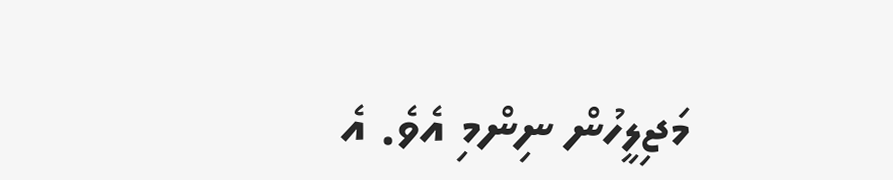މަޖިލީހުން ނިންމި އެވެ. އެ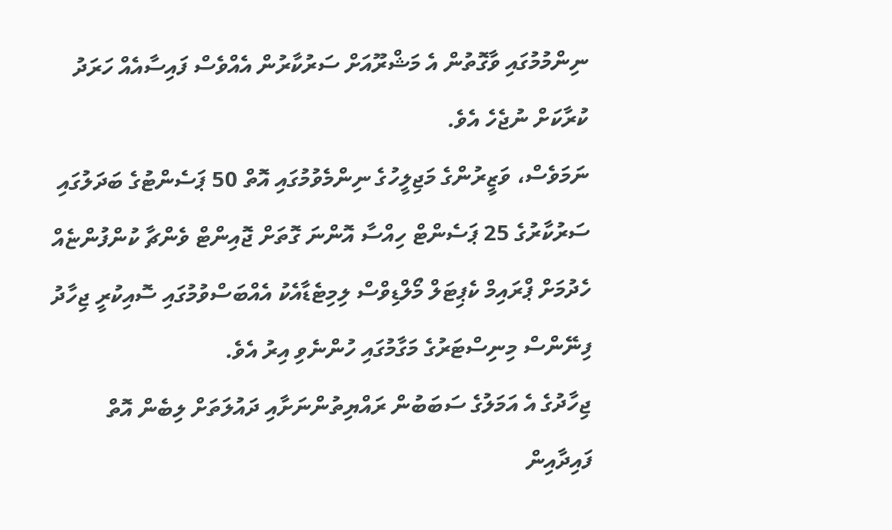ނިންމުމުގައި ވާގޮތުން އެ މަޝްރޫއަށް ސަރުކާރުން އެއްވެސް ފައިސާއެއް ހަރަދު ކުރާކަށް ނުޖެހެ އެވެ.
ނަމަވެސް، ވަޒީރުންގެ މަޖިލީހުގެ ނިންމެވުމުގައި އޮތް 50 ޕަސެންޓުގެ ބަދަލުގައި ސަރުކާރުގެ 25 ޕަސެންޓް ހިއްސާ އޮންނަ ގޮތަށް ޖޮއިންޓް ވެންޗާ ކުންފުންޏެއް ހެދުމަށް ޕްރައިމް ކެޕިޓަލް މޯލްޑިވްސް ލިމިޓެޑާއެކު އެއްބަސްވުމުގައި ސޮއިކުރީ ޖިހާދު ފިނޭންސް މިނިސްޓަރުގެ މަގާމުގައި ހުންނެވި އިރު އެވެ.
ޖިހާދުގެ އެ އަމަލުގެ ސަބަބުން ރައްޔިތުންނަށާއި ދައުލަތަށް ލިބެން އޮތް ފައިދާއިން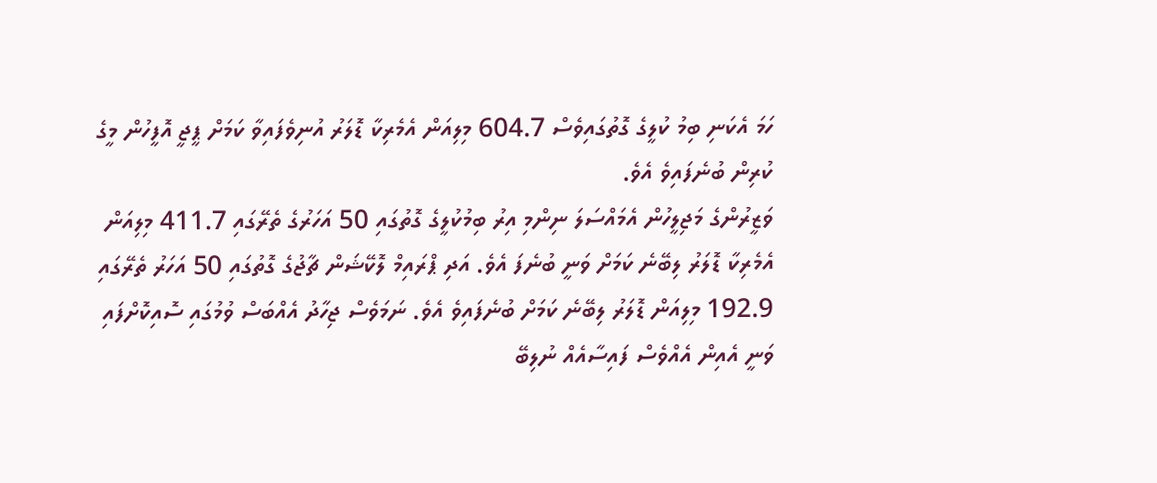ހަމަ އެކަނި ބިމު ކުލީގެ ގޮތުގައިވެސް 604.7 މިލިއަން އެމެރިކާ ޑޮލަރު އުނިވެފައިވާ ކަމަށް ޕީޖީ އޮފީހުން މީގެ ކުރިން ބުނެފައިވެ އެވެ.
ވަޒީރުންގެ މަޖިލީހުން އެމައްސަލަ ނިންމި އިރު ބިމުކުލީގެ ގޮތުގައި 50 އަހަރުގެ ތެރޭގައި 411.7 މިލިއަން އެމެރިކާ ޑޮލަރު ލިބޭނެ ކަމަށް ވަނީ ބުނެފަ އެވެ. އަދި ޕްރައިމް ލޮކޭޝަން ޗާޖުގެ ގޮތުގައި 50 އަހަރު ތެރޭގައި 192.9 މިލިއަން ޑޮލަރު ލިބޭނެ ކަމަށް ބުނެފައިވެ އެވެ. ނަމަވެސް ޖިހާދު އެއްބަސް ވުމުގައި ސޮއިކޮށްފައި ވަނީ އެއިން އެއްވެސް ފައިސާއެއް ނުލިބޭ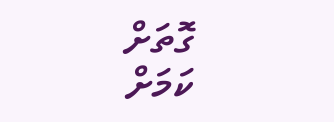ގޮތަށް ކަމަށް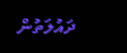ދައުލަތުން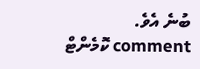ބުނެ އެވެ.
comment ކޮމެންޓް